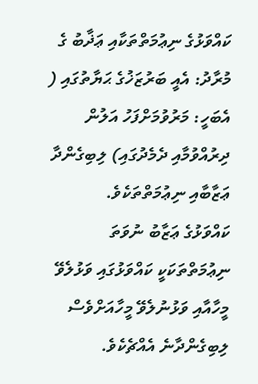ކައްވަޅުގެ ނިޢުމަތްތަކާއި ޢަޛާބު ގެ މުރާދު: އެއީ ބަރުޒަޚުގެ ޙަޔާތުގައި ( އެބަހީ: މަރުވުމަށްފަހު އަލުން ދިރުއްވުމާއި ދެމެދުގައި) ލިބިގެންދާ ޢަޒާބާއި ނިޢުމަތްތަކެވެ.
ކައްވަޅުގެ ޢަޒާބު ނުވަތަ ނިޢުމަތްތަކަކީ ކައްވަޅުގައި ވަޅުލެވޭ މީހާއާއި ވަޅުނުލެވޭ މީހާއަށްވެސް ލިބިގެންދާނެ އެއްޗެކެވެ.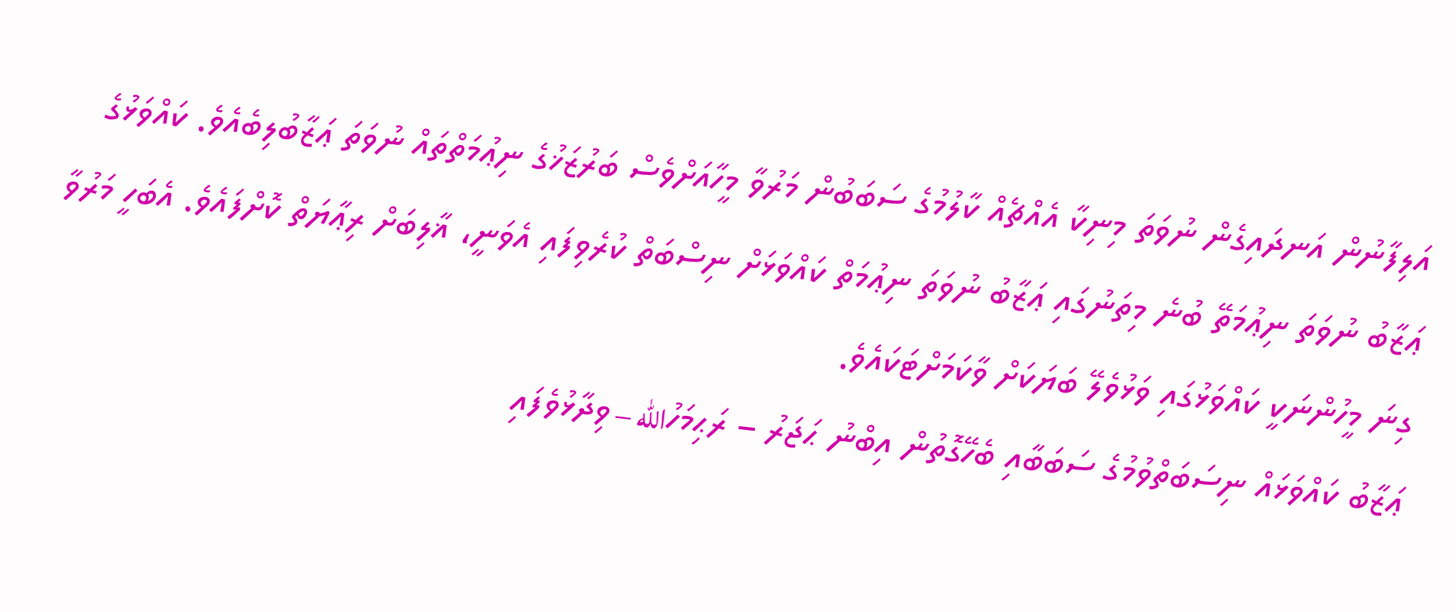އަލިފާނުން އަނދައިގެން ނުވަތަ މިނިކާ އެއްޗެއް ކާލުމުގެ ސަބަބުން މަރުވާ މީހާއަށްވެސް ބަރުޒަޚުގެ ނިޢުމަތްތައް ނުވަތަ ޢަޒާބުލިބެއެވެ. ކައްވަޅުގެ ޢަޒާބު ނުވަތަ ނިޢުމަތޭ ބުނެ މިތަނުގައި ޢަޒާބު ނުވަތަ ނިޢުމަތް ކައްވަޅަށް ނިސްބަތް ކުރެވިފައި އެވަނީ، ޣާލިބަށް ރިޢާޔަތް ކޮށްފައެވެ. އެބަހީ މަރުވާ ގިނަ މީހުންނަކީ ކައްވަޅުގައި ވަޅުވެލޭ ބަޔަކަށް ވާކަމަށްޓަކައެވެ.
ޢަޒާބު ކައްވަޅައް ނިސަބަތްވުމުގެ ސަބަބާއި ބެހޭގޮތުން އިބްނު ޙަޖަރު – ރަޙިމަހުالله – ވިދާޅުވެފައި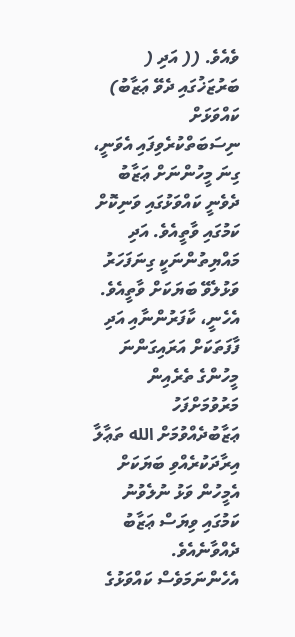ވެއެވެ. (( އަދި ( ބަރުޒަޚުގައި ދެވޭ ޢަޒާބު) ކައްވަޅަށް ނިސަބަތްކުރެވިފައި އެވަނީ، ގިނަ މީހުންނަށް ޢަޒާބު ދެވެނީ ކައްވަޅުގައި ވަނިކޮށް ކަމުގައި ވާތީއެވެ. އަދި މައްޔިތުންނަކީ ގިނަފަހަރު ވަޅުލެވޭ ބަޔަކަށް ވާތީއެވެ. އެހެނީ، ކާފަރުންނާއި އަދި ފާފަތަކަށް އަރައިގަންނަ މީހުންގެ ތެރެއިން މަރުވުމަށްފަހު ޢަޒާބުދެއްވުމަށް الله ތަޢާލާ އިރާދަކުރެއްވި ބަޔަކަށް އެމީހުން ވަޅު ނުލެވުނު ކަމުގައި ވިޔަސް ޢަޒާބު ދެއްވާނެއެވެ. އެހެންނަމަވެސް ކައްވަޅުގެ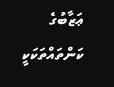ޢަޒާބުގެ ކަންތައްތަކަކީ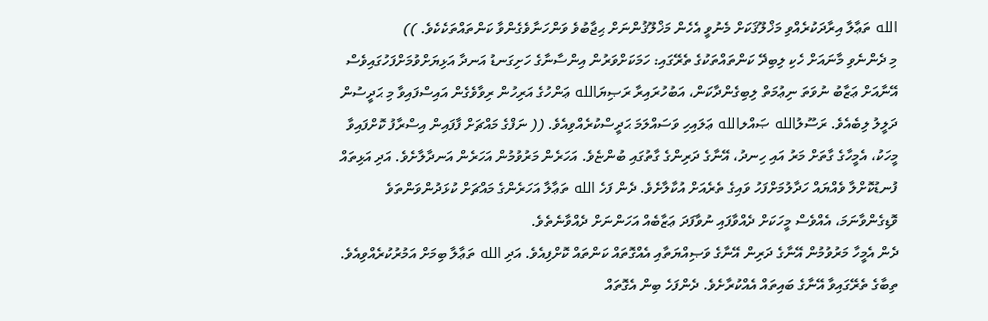الله ތަޢާލާ އިރާދަކުރެއްވި މަޚްލޫޤަކަށް މެނުވީ އެހެން މަޚްލޫޤުންނަށް ޙިޖާބުވެ ވަންހަނާވެގެންވާ ކަންތައްތަކެކެވެ. ))
މި ދެންނެވި މާނައަށް ހެކި ލިބިދޭ ކަންތައްތަކުގެ ތެރޭގައި: ހަމަކަށްވަރުން އިންސާނާގެ ހަށިގަނޑު އަނދާ އަޅިޔަށްވުމަށްފަހުގައިވެސް އޭނާއަށް ޢަޒާބު ނުވަތަ ނިޢުމަތް ލިބިގެންދާކަން، އަބުހުރައިރާ ރަޞިޔަالله ޢަންހުގެ އަރިހުން ރިވާވެގެން އައިސްފައިވާ މި ޙަދީސުން ދަލީލު ލިބެއެވެ. ރަސޫލުالله ޞައްލالله ޢަލައިހި ވަސައްލަމަ ޙަދީސްކުރެއްވިއެވެ. (( ނަފްގެ މައްޗަށް ފާފައިން އިސްރާފު ކޮށްފައިވާ މީހަކު، އެމީހާގެ ގާތަށް މަރު އައި ހިނދު، އޭނާގެ ދަރިންގެ ގާތުގައި ބުންޏެވެ. އަހަރެން މަރުވުމުން އަހަރެން އަނދާލާށެވެ. އަދި އަޅިތައް ފުނޑުކޮށްލާ ވެއްޔައް ހަދާލުމަށްފަހު ވައިގެ ތެރެއަށް އުކާލާށެވެ. ދެން ފަހެ الله ތަޢާލާ އަހަރެންގެ މައްޗަށް ކުޅަދުންވަންތަވެ ވޮޑިގެންވާނަމަ، އެއްވެސް މީހަކަށް ދެއްވާފައި ނުވާފަދަ ޢަޒާބެއް އަހަންނަށް ދެއްވާނެތެވެ.
ދެން އެމީހާ މަރުވުމުން އޭނާގެ ދަރިން އޭނާގެ ވަޞިއްޔަތާއި އެއްގޮތައް ކަންތައް ކޮށްފިއެވެ. އަދި الله ތަޢާލާ ބިމަށް އަމުރުކުރެއްވިއެވެ. ތިބާގެ ތެރޭގައިވާ އޭނާގެ ބައިތައް އެއްކުރާށެވެ. ދެންފަހެ ބިން އެގޮތައް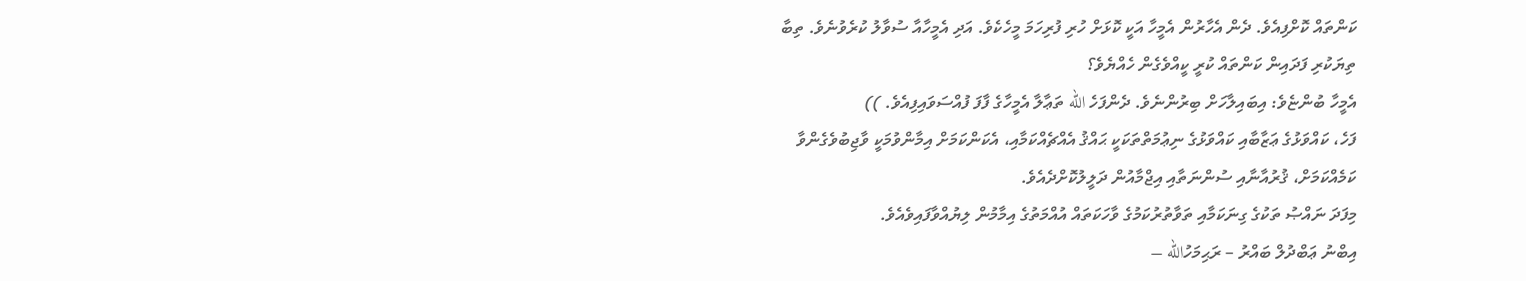ކަންތައް ކޮށްފިއެވެ. ދެން އެހާރުން އެމީހާ އަކީ ކޮޅަށް ހުރި ފުރިހަމަ މީހެކެވެ. އަދި އެމީހާއާ ސުވާލު ކުރެވުނެވެ. ތިބާ ތިޔަކުރި ފަދައިން ކަންތައް ކުރީ ކީއްވެގެން ހެއްޔެވެ؟
އެމީހާ ބުންޏެވެ: އިބައިލާހަށް ބިރުންނެވެ. ދެންފަހެ الله ތަޢާލާ އެމީހާގެ ފާފަ ފުއްސަވައިފިއެވެ. ))
ފަހެ، ކައްވަޅުގެ ޢަޒާބާއި ކައްވަޅުގެ ނިޢުމަތްތަކަކީ ޙައްޤު އެއްޗެއްކަމާއި، އެކަންކަމަށް އިމާންވުމަކީ ވާޖިބުވެގެންވާ ކަމެއްކަމަށް، ޤުރުއާނާއި ސުންނަތާއި އިޖްމާއުން ދަލީލުކޮށްދެއެވެ.
މިފަދަ ނައްޞު ތަކުގެ ގިނަކަމާއި ތަވާތުރުކަމުގެ ވާހަކަތައް އުއްމަތުގެ އިމާމުން ލިޔުއްވާފައިވެއެވެ.
އިބްނު ޢަބްދުލް ބައްރު – ރަޙިމަހުالله –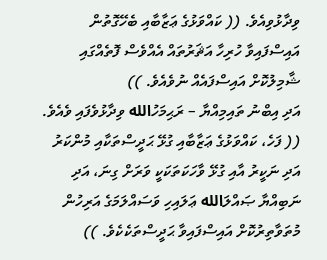ވިދާޅުވިއެވެ. (( ކައްވަޅުގެ ޢަޒާބާއި ބެހޭގޮތުން އައިސްފައިވާ ހުރިހާ އަޘަރުތައް އެއްވެސް ފޮތެއްގައި ޝާމިލުކޮށް އައިސްފައެއް ނުވެއެވެ. ))
އަދި އިބްނު ތައިމިއްޔާ – ރަޙިމަހުالله ވިދާޅުވެފައި ވެއެވެ. (( ފަހެ، ކައްވަޅުގެ ޢަޒާބާއި ގުޅޭ ޙަދީސްތަކާއި މުންކަރު އަދި ނަކީރު އާއި ގުޅޭ ވާހަކަތަކަކީ ވަރަށް ގިނަ، އަދި ނަބިއްޔާ ޞައްލަالله ޢަލައިހި ވަސައްލަމަގެ އަރިހުން މުތަވާތިރުކޮށް އައިސްފައިވާ ޙަދީސްތަކެކެވެ. ))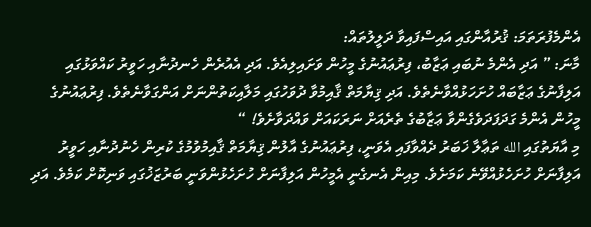އެންމެފުރަތަމަ: ޤުރުއާންގައި އައިސްފައިވާ ދަލީލުތައް:
މާނަ: ” އަދި އެންމެ ނުބައި ޢަޒާބު، ފިރުޢައުނުގެ މީހުން ވަށައިލިއެވެ. އަދި އެއުރެން ހެނދުނާއި ހަވީރު ކައްވަޅުގައި އަލިފާނުގެ ޢަޒާބައް ހުށަހަޅުއްވާނެތެވެ. އަދި ޤިޔާމަތް ޤާއިމުވާ ދުވަހުގައި މަލާއިކަތުންނަށް އަންގަވާނެތެވެ. ފިރުޢައުނުގެ މީހުން އެންމެ ގަދަފަދަވެގެންވާ ޢަޒާބުގެ ތެރެއަށް ނަރަކައަށް ވައްދަވާށެވެ! “
މި އާޔަތުގައި الله ތަޢާލާ ޚަބަރު ދެއްވާފައި އެވަނީ، ފިރުޢައުނުގެ އާލުން ޤިޔާމަތް ޤާއިމުވުމުގެ ކުރިން ހެނުދުނާއި ހަވީރު އަލިފާނަށް ހުށަހެޅުއްވޭނެ ކަމަށެވެ. މިއިން އެނގެނީ އެމީހުން އަލިފާނަށް ހުށަހެޅުންވަނީ ބަރުޒަޚުގައި ވަނިކޮށް ކަމެވެ. އަދި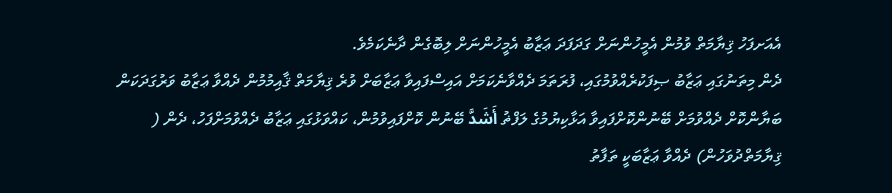އެއަށފަހު ޤިޔާމަތް ވުމުން އެމީހުންނަށް ގަދަފަދަ ޢަޒާބު އެމީހުންނަށް ލިބޮގެން ދާނެކަމެވެ.
ދެން މިތަނުގައި ޢަޒާބު ޞިފަކުރެއްވުމުގައި، ފުރަތަމަ ދެއްވާނެކަމަށް އައިސްފައިވާ ޢަޒާބަށް ވުރެ ޤިޔާމަތް ޤާއިމުމުން ދެއްވާ ޢަޒާބު ވަރުގަދަކަން ބަޔާންކޮށް ދެއްވުމަށް ބޭނުންކޮށްފައިވާ އަޅާކިޔުމުގެ ލަފްޡު أَشَدَّ ބޭނުން ކޮށްފައިވުމުން، ކައްވަޅުގައި ޢަޒާބު ދެއްވުމަށްފަހު، ދެން ( ޤިޔާމަތްދުވަހުން) ދެއްވާ ޢަޒާބަކީ ތަފާތު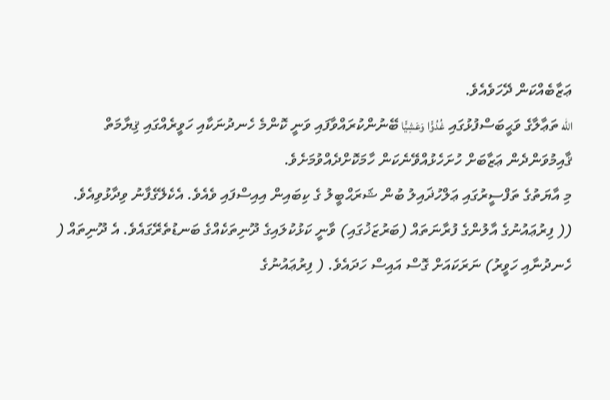ޢަޒާބެއްކަން ދޭހަވެއެވެ.
الله ތަޢާލާގެ ވަޙީބަސްފުޅުގައި غُدُوًّا وَعَشِيًّا ބޭނުންކުރައްވާފައި ވަނީ ކޮންމެ ހެނދުނަކާއި ހަވީރެއްގައި ޤިޔާމަތް ޤާއިމުވަންދެން ޢަޒާބަށް ހުށަހެޅުއްވޭނެކަން ހާމަކޮށްދެއްވުމަށެވެ.
މި އާޔަތުގެ ތަފްސީރުގައި ޢަލްހުޛައިލު ބުން ޝަރަޙްބީލު ގެ ކިބައިން އިއިސްފައި ވެއެވެ. އެކެލޭގެފާނު ވިދާޅުވިއެވެ. (( ފިރުޢައުނުގެ އާލުންގެ ފުރާނަތައް (ބަރުޒަޚުގައި) ވާނީ ކަޅުކުލައިގެ ދޫނިތަކެއްގެ ބަނޑުތެރޭގައެވެ. އެ ދޫނިތައް ( ހެނދުނާއި ހަވީރު) ނަރަކައަށް ގޮސް އައިސް ހަދައެވެ. ( ފިރުޢައުނުގެ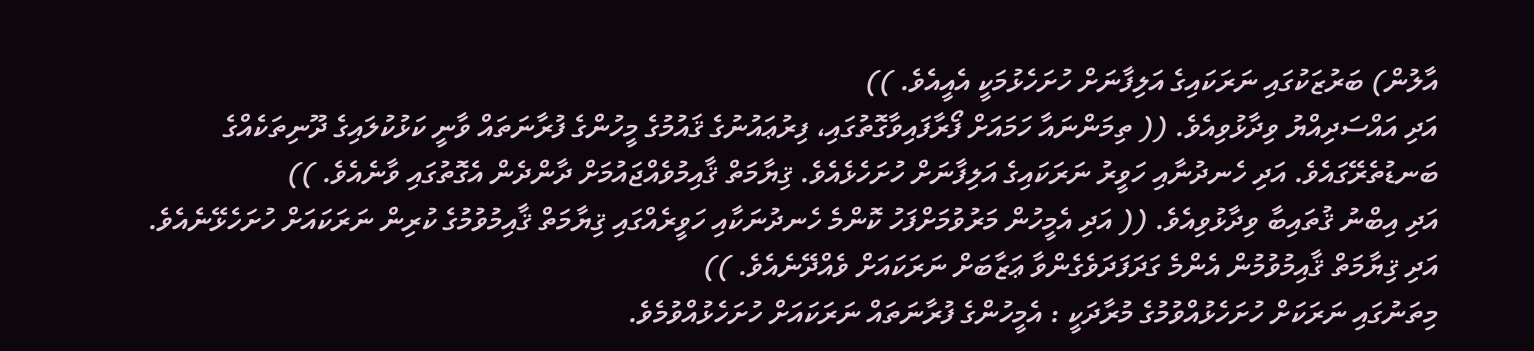އާލުން) ބަރުޒަކުގައި ނަރަކައިގެ އަލިފާނަށް ހުށަހެޅުމަކީ އެއީއެވެ. ))
އަދި އައްސަދިއްޔު ވިދާޅުވިއެވެ. (( ތިމަންނައާ ހަމައަށް ފޯރާފައިވާގޮތުގައި، ފިރުޢައުނުގެ ޤައުމުގެ މީހުންގެ ފުރާނަތައް ވާނީ ކަޅުކުލައިގެ ދޫނިތަކެއްގެ ބަނޑުތެރޭގައެވެ. އަދި ހެނދުނާއި ހަވީރު ނަރަކައިގެ އަލިފާނަށް ހުށަހެޅެއެވެ. ޤިޔާމަތް ޤާއިމުވެއްޖައުމަށް ދާންދެން އެގޮތުގައި ވާނެއެވެ. ))
އަދި އިބްނު ޤުތައިބާ ވިދާޅުވިއެވެ. (( އަދި އެމީހުން މަރުވުމަށްފަހު ކޮންމެ ހެނދުނަކާއި ހަވީރެއްގައި ޤިޔާމަތް ޤާއިމުވުމުގެ ކުރިން ނަރަކައަށް ހުށަހެޅޭނެއެވެ. އަދި ޤިޔާމަތް ޤާއިމުވުމުން އެންމެ ގަދަފަދަވެގެންވާ ޢަޒާބަށް ނަރަކައަށް ވެއްދޭނެއެވެ. ))
މިތަނުގައި ނަރަކަށް ހުށަހެޅުއްވުމުގެ މުރާދަކީ : އެމީހުންގެ ފުރާނަތައް ނަރަކައަށް ހުށަހެޅުއްވުމެވެ.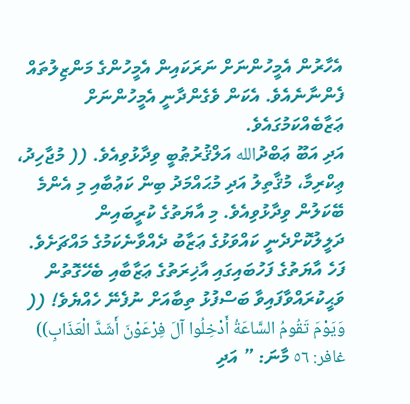އެހާރުން އެމީހުންނަށް ނަރަކައިން އެމީހުންގެ މަންޒިލުތައް ފެންނާނެއެވެ. އެކަން ވެގެންދާނީ އެމީހުންނަށް ޢަޒާބެއްކަމުގައެވެ.
އަދި އަބޫ ޢަބްދުالله އަލްޤުރުޠުބީ ވިދާޅުވިއެވެ. (( މުޖާހިދު، ޢިކްރިމާ، މުޤާތިލު އަދި މުޙައްމަދު ބިން ކަޢުބާއި މި އެންމެ ބޭކަލުން ވިދާޅުވިއެވެ. މި އާޔަތުގެ ކުރީބައިން ދަލީލުކޮށްދެނީ ކައްވަޅުގެ ޢަޒާބު ދެއްވާނެކަމުގެ މައްޗަށެވެ. ފަހެ އާޔަތުގެ ފަހުބައިގައި އާޚިރަތުގެ ޢަޒާބާއި ބެހޭގޮތުން ވަޙީކުރައްވާފައިވާ ބަސްފުޅު ތިބާއަށް ނުފެނޭ ހެއްޔެވެ! (( وَيَوْمَ تَقُومُ السَّاعَةُ أَدْخِلُوا آلَ فِرْعَوْنَ أَشَدَّ الْعَذَابِ)) غافر: ٥٦ މާނަ: ” އަދި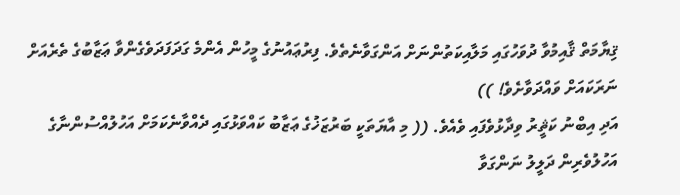ޤިޔާމަތް ޤާއިމުވާ ދުވަހުގައި މަލާއިކަތުންނަށް އަންގަވާނެތެވެ. ފިރުޢައުނުގެ މީހުން އެންމެ ގަދަފަދަވެގެންވާ ޢަޒާބުގެ ތެރެއަށް ނަރަކައަށް ވައްދަވާށެވެ! ))
އަދި އިބްނު ކަޘީރު ވިދާޅުވެފައި ވެއެވެ. (( މި އާޔަތަކީ ބަރުޒަޚުގެ ޢަޒާބު ކައްވަޅުގައި ދެއްވާނެކަމަށް އަހުލުއްސުންނާގެ އަހުލުވެރިން ދަލީލު ނަންގަވާ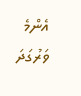އެންމެ ވަރުގަދަ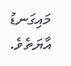މައިގަނޑު އާޔަތެވެ.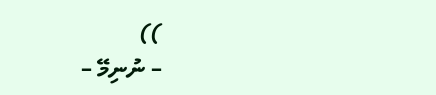))
– ނުނިމޭ –